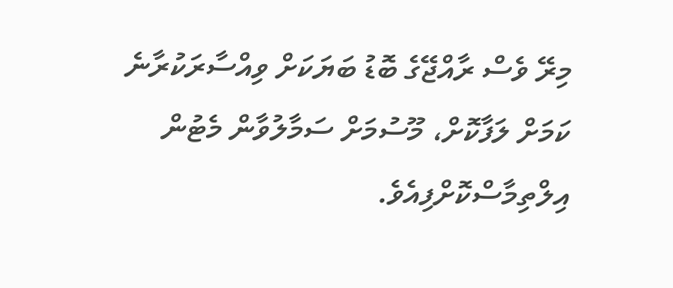މިރޭ ވެސް ރާއްޖޭގެ ބޮޑު ބަޔަކަށް ވިއްސާރަކުރާނެ ކަމަށް ލަފާކޮށް، މޫސުމަށް ސަމާލުވާން މެޓުން އިލްތިމާސްކޮށްފިއެވެ.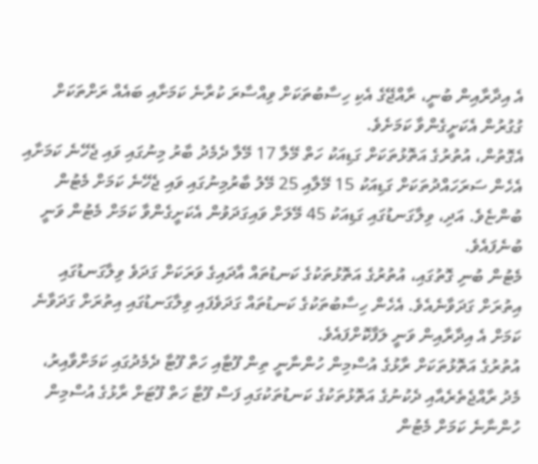އެ އިދާރާއިން ބުނީ، ރާއްޖޭގެ އެކި ހިސާބުތަކަށް ވިއްސާރަ ކުރާނެ ކަމަށާއި ބައެއް ރަށްތަކަށް ގުގުރުން އެކަށީގެންވާ ކަމަށެވެ.
އެގޮތުން، އުތުރުގެ އަތޮޅުތަކަށް ގަޑިއަކު ހަތް މޭލާ 17 މޭލާ ދެމެދު ބާރު މިނުގައި ވައި ޖެހޭނެ ކަމަށާއި އެހެން ސަރަހައްދުތަކަށް ގަޑިއަކު 15 މޭލާއި 25 މޭލު ބާރުމިނުގައި ވައި ޖެހޭނެ ކަމަށް މެޓުން ބުންޏެވެ. އަދި، ވިލާގަނޑުގައި ގަޑިއަކު 45 މޭލަށް ވައިގަދަވުން އެކަށީގެންވާ ކަމަށް މެޓުން ވަނީ ބުނެފައެވެ.
މެޓުން ބުނި ގޮތުގައި، އުތުރުގެ އަތޮޅުތަކުގެ ކަނޑުތައް އާދައިގެ ވަރަކަށް ގަދަވެ ވިލާގަނޑުގައި އިތުރަށް ގަދަވާނެއެވެ. އެހެން ހިސާބުތަކުގެ ކަނޑުތައް ގަދަވެފައި ވިލާގަނޑުގައި އިތުރަށް ގަދަވާނެ ކަމަށް އެ އިދާރާއިން ވަނީ ލަފާކޮށްފައެވެ.
އުތުރުގެ އަތޮޅުތަކަށް ރާޅުގެ އުސްމިން ހުންނާނީ ތިން ފޫޓާއި ހަތް ފޫޓާ ދެމެދުގައި ކަމަށްވާއިރު، މެދު ރާއްޖެތެރެއާއި ދެކުނުގެ އަތޮޅުތަކުގެ ކަނޑުތަކުގައި ފަސް ފޫޓާ ހަތް ފޫޓަށް ރާޅުގެ އުސްމިން ހުންނާނެ ކަމަށް މެޓުން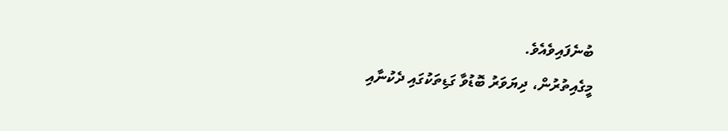ބުނެފައިވެއެވެ.
މީގެއިތުރުން، ދިޔަވަރު ބޮޑުވާ ގަޑިތަކުގައި ދެކުނާއި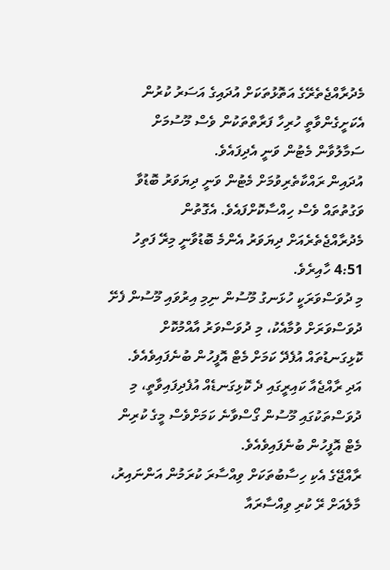މެދުރާއްޖެތެރޭގެ އަތޮޅުތަކަށް އުދައިގެ އަސަރު ކުރުން އެކަށީގެންވާތީ ހުރިހާ ފަރާތްތަކުން ވެސް މޫސުމަށް ސަމާލުވާން މެޓުން ވަނީ އެދިފައެވެ.
އުދައިން ރައްކާތެރިވުމަށް މެޓުން ވަނީ ދިޔަވަރު ބޮޑުވާ ވަގުތުތައް ވެސް ހިއްސާކޮށްފައެވެ. އެގޮތުން މެދުރާއްޖެތެރެއަށް ދިޔަވަރު އެންމެ ބޮޑުވާނީ މިރޭ ފަތިހު 4:51 ހާއިރެވެ.
މި ދުވަސްވަރަކީ ހުޅަނގު މޫސުން ނިމި އިރުވައި މޫސުން ފެށޭ ދުވަސްވަރަށް ވުމާއެކު، މި ދުވަސްވަރު އާއްމުކޮށް ކޮޅިގަނޑުތައް އުފެދޭ ކަމަށް މެޓް އޮފީހުން ބުނެފައިވެއެވެ. އަދި ރާއްޖެއާ ކައިރީގައި ދެ ކޮޅިގަނޑެއް އުފެދިފައިވާތީ، މި ދުވަސްތަކުގައި މޫސުން ގޯސްވާނެ ކަމަށްވެސް މީގެ ކުރިން މެޓް އޮފީހުން ބުނެފައިވެއެވެ.
ރާއްޖޭގެ އެކި ހިސާބުތަކަށް ވިއްސާރަ ކުރަމުން އަންނައިރު، މާލެއަށް ރޭ ކުރި ވިއްސާރައާ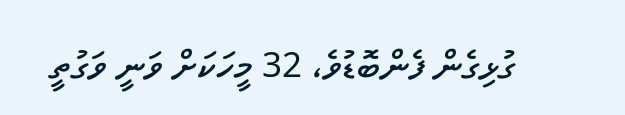ގުޅިގެން ފެންބޮޑުވެ، 32 މީހަކަށް ވަނީ ވަގުތީ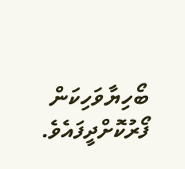ބޯހިޔާވަހިކަން ފޯރުކޮށްދީފައެވެ.